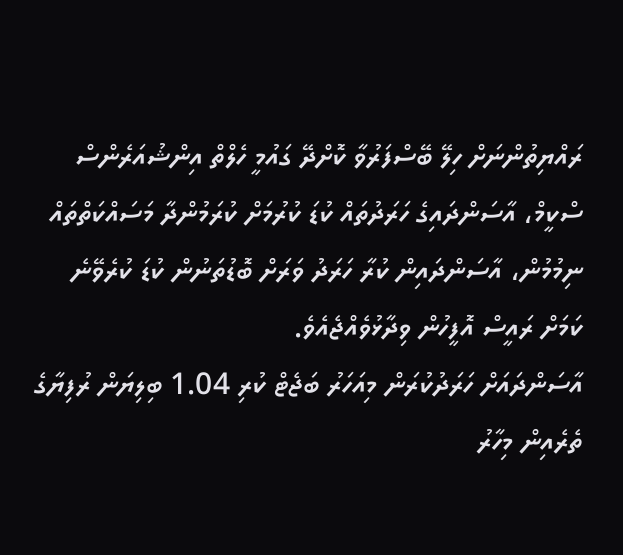ރައްޔިތުންނަށް ހިލޭ ބޭސްފަރުވާ ކޮށްދޭ ގައުމީ ހެލްތް އިންޝުއަރެންސް ސްކީމް، އާސަންދައިގެ ހަރަދުތައް ކުޑަ ކުރުމަށް ކުރަމުންދާ މަސައްކަތްތައް ނިމުމުން، އާސަންދައިން ކުރާ ހަރަދު ވަރަށް ބޮޑުތަނުން ކުޑަ ކުރެވޭނެ ކަމަށް ރައީސް އޮފީހުން ވިދާޅުވެއްޖެއެވެ.
އާސަންދައަށް ހަރަދުކުރަން މިއަހަރު ބަޖެޓް ކުރި 1.04 ބިލިޔަން ރުފިޔާގެ ތެރެއިން މިހާރު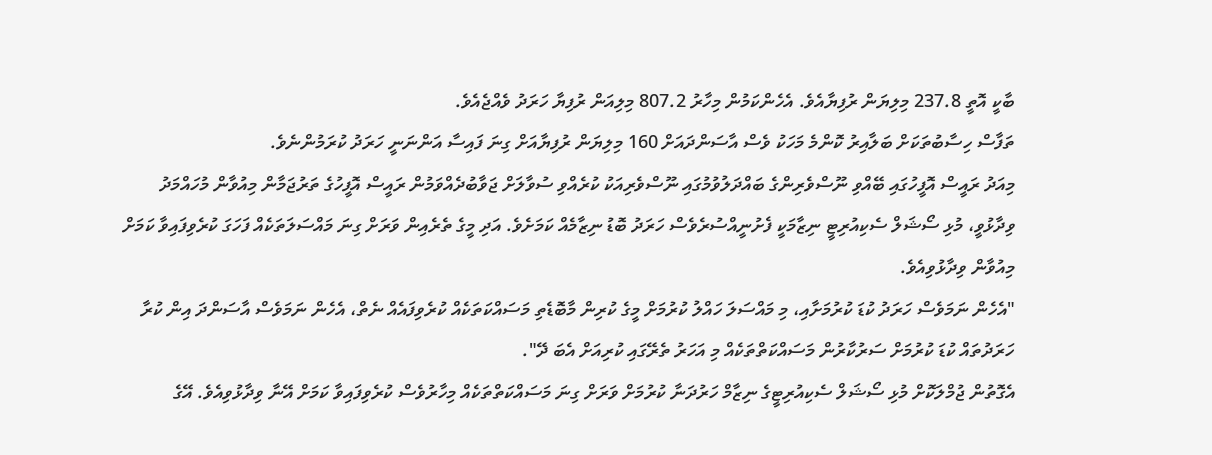ބާކީ އޮތީ 237.8 މިލިޔަން ރުފިޔާއެވެ. އެހެންކަމުން މިހާރު 807.2 މިލިއަން ރުފިޔާ ހަރަދު ވެއްޖެއެވެ.
ތަފާސް ހިސާބުތަކަށް ބަލާއިރު ކޮންމެ މަހަކު ވެސް އާސަންދައަށް 160 މިލިޔަން ރުފިޔާއަށް ގިނަ ފައިސާ އަންނަނީ ހަރަދު ކުރަމުންނެވެ.
މިއަދު ރައީސް އޮފީހުގައި ބޭއްވި ނޫސްވެރިންގެ ބައްދަލުވުމުގައި ނޫސްވެރިއަކު ކުރެއްވި ސުވާލަށް ޖަވާބުދެއްވަމުން ރައީސް އޮފީހުގެ ތަރުޖަމާން މިއުވާން މުހައްމަދު ވިދާޅުވީ، މުޅި ސޯޝަލް ސެކިއުރިޓީ ނިޒާމަކީ ފެށުނީއްސުރެވެސް ހަރަދު ބޮޑު ނިޒާމެއް ކަމަށެވެ. އަދި މީގެ ތެރެއިން ވަރަށް ގިނަ މައްސަލަތަކެއް ފަހަގަ ކުރެވިފައިވާ ކަމަށް މިއުވާން ވިދާޅުވިއެވެ.
"އެހެން ނަމަވެސް ހަރަދު ކުޑަ ކުރުމަށާއި، މި މައްސަލަ ހައްލު ކުރުމަށް މީގެ ކުރިން މާބޮޑެތި މަސައްކަތަކެއް ކުރެވިފައެއް ނެތް، އެހެން ނަމަވެސް އާސަންދަ އިން ކުރާ ހަރަދުތައް ކުޑަ ކުރުމަށް ސަރުކާރުން މަސައްކަތްތަކެއް މި އަހަރު ތެރޭގައި ކުރިއަށް އެބަ ދޭ".
އެގޮތުން ޖުމްލަކޮށް މުޅި ސޯޝަލް ސެކިއުރިޓީގެ ނިޒާމް ހަރުދަނާ ކުރުމަށް ވަރަށް ގިނަ މަސައްކަތްތަކެއް މިހާރުވެސް ކުރެވިފައިވާ ކަމަށް އޭނާ ވިދާޅުވިއެވެ. އޭގެ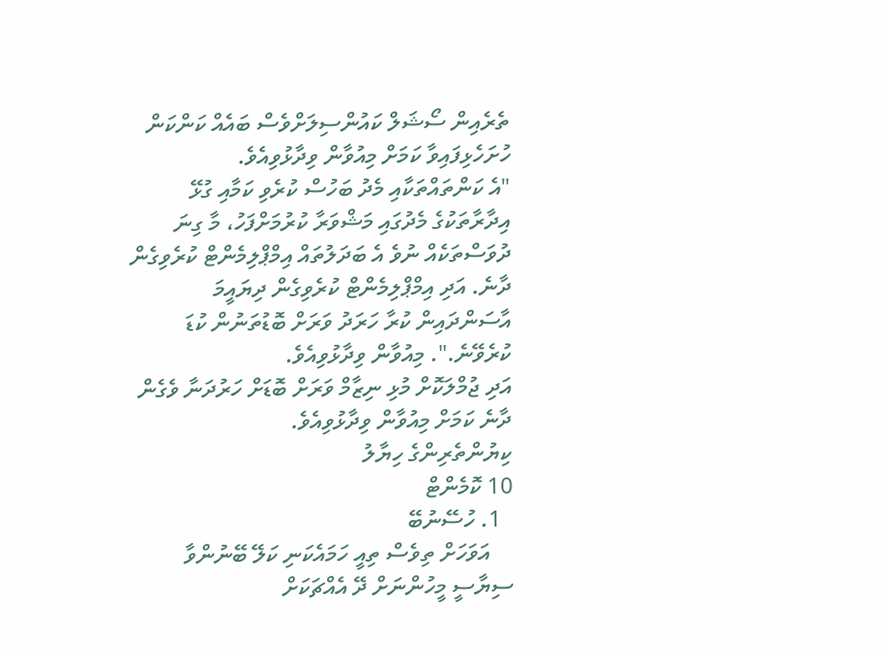ތެރެއިން ސޯޝަލް ކައުންސިލަށްވެސް ބައެއް ކަންކަން ހުށަހެޅިފައިވާ ކަމަށް މިއުވާން ވިދާޅުވިއެވެ.
"އެ ކަންތައްތަކާއި މެދު ބަހުސް ކުރެވި ކަމާއި ގުޅޭ އިދާރާތަކުގެ މެދުގައި މަޝްވަރާ ކުރުމަށްފަހު، މާ ގިނަ ދުވަސްތަކެއް ނުވެ އެ ބަދަލުތައް އިމްޕްލިމެންޓް ކުރެވިގެން ދާނެ. އަދި އިމްޕްލިމެންޓް ކުރެވިގެން ދިޔައީމަ އާސަންދައިން ކުރާ ހަރަދު ވަރަށް ބޮޑުތަނުން ކުޑަ ކުރެވޭނެ.". މިއުވާން ވިދާޅުވިއެވެ.
އަދި ޖުމްލަކޮށް މުޅި ނިޒާމް ވަރަށް ބޮޑަށް ހަރުދަނާ ވެގެން ދާނެ ކަމަށް މިއުވާން ވިދާޅުވިއެވެ.
ކިޔުންތެރިންގެ ހިޔާލު
10 ކޮމެންޓް
  1. ހުސޭނުބޭ
    އަވަހަށް ތިވެސް ތިއީ ހަމައެކަނި ކަލޭ ބޭނުންވާ ސިޔާސީ މީހުންނަށް ދޭ އެއްޗަކަށް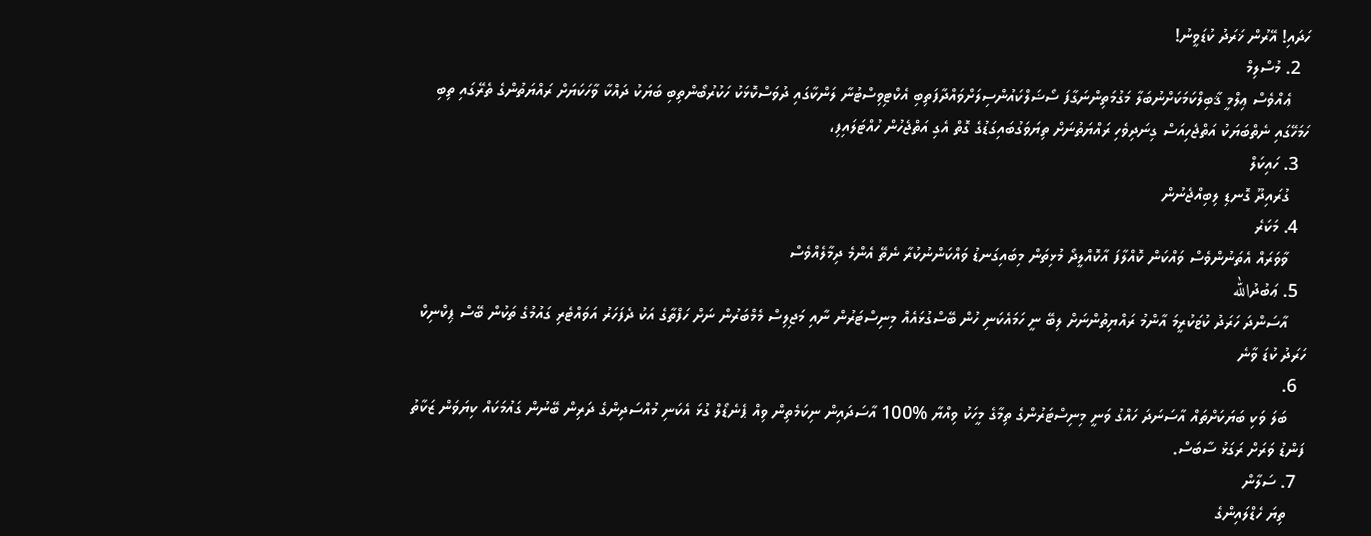ހަދައި! އޭރުން ޚަރަދު ކުޑަވީނު!
  2. މުސްލިމް
    ޢެއްވެސް ޢިލްމީ ޤާބިލްކަމަކަށްނުބަލާ މަގުމަތިންނަގާފަ ސޯޟަލްކައުންސިލަށްވައްދާފަތިބި އެކްޓިވިސްޓުނާ ލަންކާގައި ދުވަސްކޮޅަކު ހަކުރުބޯންތިބި ބަޔަކު ދައްކާ ވާހަކަޔަށް ރައްޔަތުންގެ ތެރޭގައި ތިބި ހަމަހޭގައި ނެތްބަޔަކު އަތްޖެހިއަސް ގިނަދިވެހި ރައްޔަތުނަށް ތިޔަވަގުބައިގަޑުގެ ގޮތް އެގި އަތްޖެހުން ހުއްޓަލައިފި،
  3. ހައިކަލް
    ގުރައިދޫ ގޮނޑި ލިބިއްޖެނުން
  4. މަކަރެ
    ވާވަރައް އެތަނުންވެސް ވައްކަން ކޮއްލާފަ އާކޮއްލީދޯ މުޅިތަން މިބައިގަނޑު ވައްކަންނުކުރާ ނެތޭ އެންމެ ދިމާލެއްވެސް
  5. ޢަބުދުالله
    އާސަންދަ ހަރަދު ކުޱަކުރީމަ އާންމު ރައްޔިތުންނަށް ލިބޭ ނީ ހަމައެކަނި ހުން ބޭސްގުޅައެއް މިނިސްޓަރުން ނާއި މަޖިލިސް މެމްބަރުން ނަށް ހަފްތާގެ އަކު ދެފަހަރު އަވައްޓެރި ގައުމުގެ ތަކުން ބޭސް ޕިކްނިކް ހަރަދު ކުޑަ ވާނެ
  6.
    ބަލަ ވަކި ބަޔަކަށްތައް އާސަނަދަ ހައްގު ވަނީ މިނިސްޓަރުންގެ ތިމާގެ މީހަކު ވިއްޔާ %100 އާސަދައިން ނިކަމެތިން ވިއް ޕެނެޑޯލް ގުޅަ އެކަނި މުއްސަދިންގެ ދަރިން ބޭނުން ގައުމަކައް ކިޔަވަން ޒަކާތު ފަންޑު ވަރަށް ރަގަޅު ސާބަސް.
  7. ސަލާން
    ތިޔަ ހެޑްލައިންގެ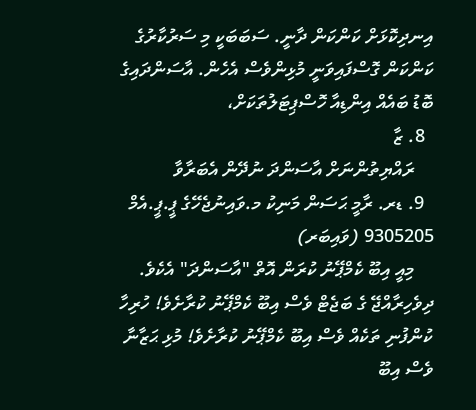އިނދިކޮޅަށް ކަންކަން ދާނީ. ސަބަބަކީ މި ސަރުކާރުގެ ކަންކަން ގޮސްފައިވަނީ މުޅިންވެސް އެހެން. އާސަންދައިގެ ބޮޑު ބައެއް އިންޑިއާ ހޮސްޕިޓަލުތަކަށް،
  8. ޒާ
    ރައްޔިތުންނަށް އާސަންދަ ނުދޭން އެބަރާވާ
  9. ޑރ. ރާމީ ޙަސަން މަނިކު މ.ވައިނުޖެހޭގެ ޕީ.ޕީ.އެމް 9305205 (ވައިބަރ)
    މިއީ އިބޫ ކެމްޕޭނު ކުރަން އޮތް "އާސަންދަ" އެކެވެ. ދިވެހިރާއްޖޭ ގެ ބަޖެޓް ވެސް އިބޫ ކެމްޕޭނު ކުރާށެވެ! ހުރިހާ ކުންފުނި ތަކެއް ވެސް އިބޫ ކެމްޕޭނު ކުރާށެވެ! މުޅި ޙަޒާނާ ވެސް އިބޫ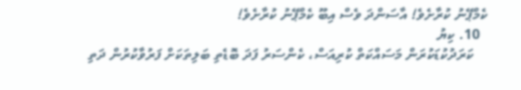ކެމްޕޭނު ކުރާށެވެ! އާސަންދަ ވެސް އިބޫ ކެމްޕޭނު ކުރާށެވެ!
  10. ކިޔު
    ކަރަދުކުޑަކުރަން މަސައްކަތް ކުރިއަސް، ކެންސަރު ފަދަ ބޮޑެތި ބަލިތަކަށް ފަރުވާކުރުން ދަތި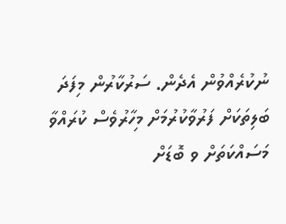ނުކުރެއްވުން އެދެން. ސަރުކާރުން މިފަދަ ބަލިތަކަށް ފަރުވާކުރުމަށް މިހާރުވެސް ކުރައްވާ މަސައްކަތަށް ވ ބޮޑަށް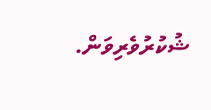ޝުކުރުވެރިވަން.